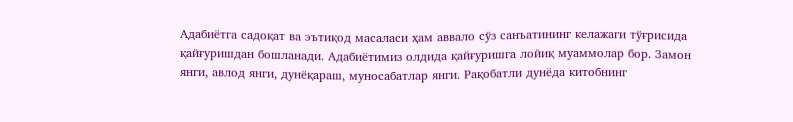Адабиётга садоқат ва эътиқод масаласи ҳам аввало сўз санъатининг келажаги тўғрисида қайғуришдан бошланади. Адабиётимиз олдида қайғуришга лойиқ муаммолар бор. Замон янги, авлод янги, дунёқараш, муносабатлар янги. Рақобатли дунёда китобнинг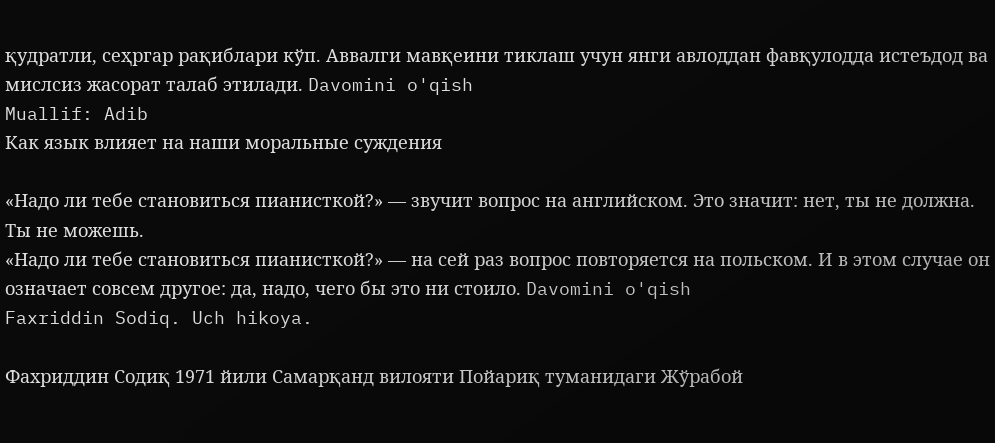қудратли, сеҳргар рақиблари кўп. Аввалги мавқеини тиклаш учун янги авлоддан фавқулодда истеъдод ва мислсиз жасорат талаб этилади. Davomini o'qish
Muallif: Adib
Как язык влияет на наши моральные суждения

«Надо ли тебе становиться пианисткой?» — звучит вопрос на английском. Это значит: нет, ты не должна. Ты не можешь.
«Надо ли тебе становиться пианисткой?» — на сей раз вопрос повторяется на польском. И в этом случае он означает совсем другое: да, надо, чего бы это ни стоило. Davomini o'qish
Faxriddin Sodiq. Uch hikoya.

Фахриддин Содиқ 1971 йили Самарқанд вилояти Пойариқ туманидаги Жўрабой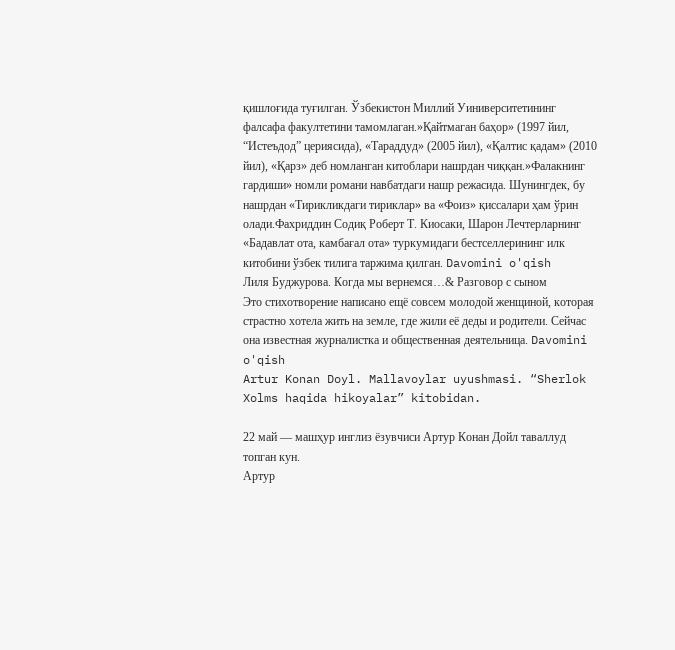қишлоғида туғилган. Ўзбекистон Миллий Уиниверситетининг фалсафа факултетини тамомлаган.»Қайтмаган баҳор» (1997 йил, “Истеъдод” цериясида), «Тараддуд» (2005 йил), «Қалтис қадам» (2010 йил), «Қарз» деб номланган китоблари нашрдан чиққан.»Фалакнинг гардиши» номли романи навбатдаги нашр режасида. Шунингдек, бу нашрдан «Тирикликдаги тириклар» ва «Фоиз» қиссалари ҳам ўрин олади.Фахриддин Содиқ Роберт Т. Киосаки, Шарон Лечтерларнинг «Бадавлат ота, камбағал ота» туркумидаги бестселлерининг илк китобини ўзбек тилига таржима қилган. Davomini o'qish
Лиля Буджурова. Когда мы вернемся…& Разговор с сыном
Это стихотворение написано ещё совсем молодой женщиной, которая страстно хотела жить на земле, где жили её деды и родители. Сейчас она известная журналистка и общественная деятельница. Davomini o'qish
Artur Konan Doyl. Mallavoylar uyushmasi. “Sherlok Xolms haqida hikoyalar” kitobidan.

22 май — машҳур инглиз ёзувчиси Артур Конан Дойл таваллуд топган кун.
Артур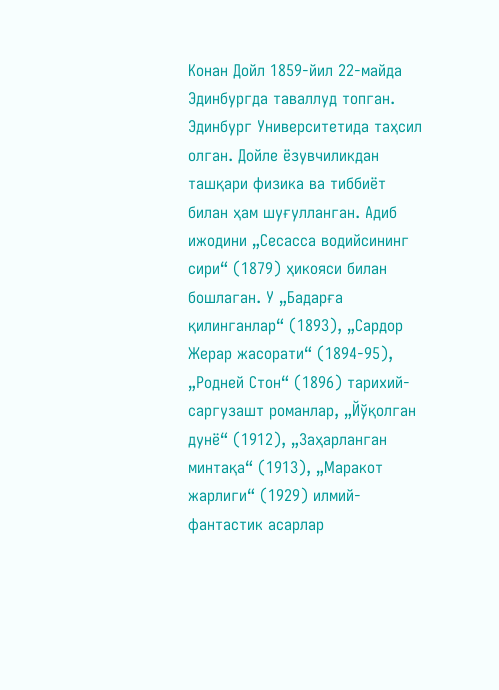Конан Дойл 1859-йил 22-майда Эдинбургда таваллуд топган. Эдинбург Университетида таҳсил олган. Дойле ёзувчиликдан ташқари физика ва тиббиёт билан ҳам шуғулланган. Адиб ижодини „Сесасса водийсининг сири“ (1879) ҳикояси билан бошлаган. У „Бадарға қилинганлар“ (1893), „Сардор Жерар жасорати“ (1894-95), „Родней Стон“ (1896) тарихий-саргузашт романлар, „Йўқолган дунё“ (1912), „Заҳарланган минтақа“ (1913), „Маракот жарлиги“ (1929) илмий-фантастик асарлар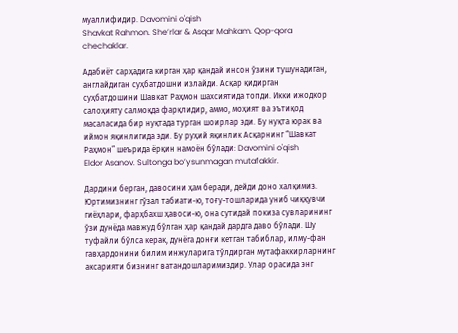муаллифидир. Davomini o'qish
Shavkat Rahmon. She’rlar & Asqar Mahkam. Qop-qora chechaklar.

Адабиёт сарҳадига кирган ҳар қандай инсон ўзини тушунадиган, англайдиган суҳбатдошни излайди. Асқар қидирган суҳбатдошини Шавкат Раҳмон шахсиятида топди. Икки ижодкор салоҳияту салмоқда фарқлидир, аммо, моҳият ва эътиқод масаласида бир нуқтада турган шоирлар эди. Бу нуқта юрак ва иймон яқинлигида эди. Бу руҳий яқинлик Асқарнинг “Шавкат Раҳмон” шеърида ёрқин намоён бўлади: Davomini o'qish
Eldor Asanov. Sultonga bo’ysunmagan mutafakkir.

Дардини берган, давосини ҳам беради, дейди доно халқимиз. Юртимизнинг гўзал табиати-ю, тоғу-тошларида униб чиққувчи гиёҳлари, фарҳбахш ҳавоси-ю, она сутидай покиза сувларининг ўзи дунёда мавжуд бўлган ҳар қандай дардга даво бўлади. Шу туфайли бўлса керак, дунёга донғи кетган табиблар, илму-фан гавҳардонини билим инжуларига тўлдирган мутафаккирларнинг аксарияти бизнинг ватандошларимиздир. Улар орасида энг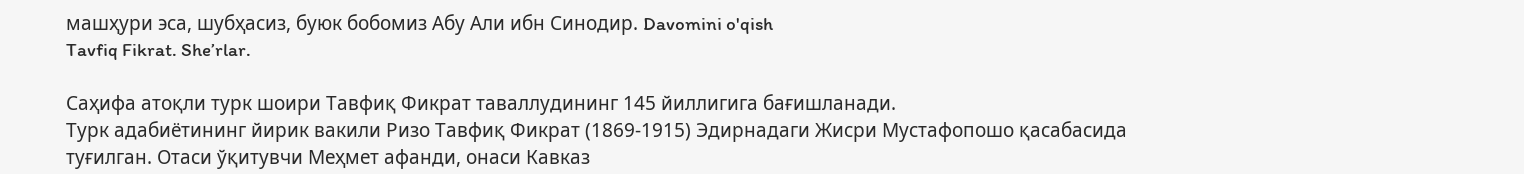машҳури эса, шубҳасиз, буюк бобомиз Абу Али ибн Синодир. Davomini o'qish
Tavfiq Fikrat. She’rlar.

Саҳифа атоқли турк шоири Тавфиқ Фикрат таваллудининг 145 йиллигига бағишланади.
Турк адабиётининг йирик вакили Ризо Тавфиқ Фикрат (1869-1915) Эдирнадаги Жисри Мустафопошо қасабасида туғилган. Отаси ўқитувчи Меҳмет афанди, онаси Кавказ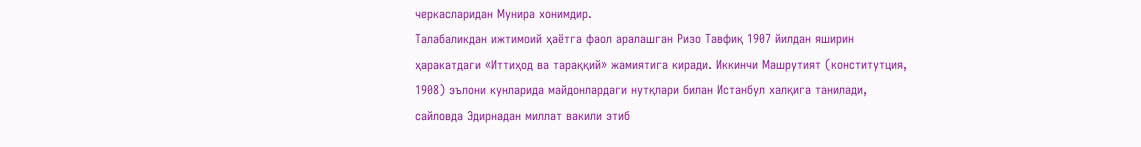черкасларидан Мунира хонимдир.
Талабаликдан ижтимоий ҳаётга фаол аралашган Ризо Тавфиқ 1907 йилдан яширин ҳаракатдаги «Иттиҳод ва тараққий» жамиятига киради. Иккинчи Машрутият (конститутция, 1908) эълони кунларида майдонлардаги нутқлари билан Истанбул халқига танилади, сайловда Эдирнадан миллат вакили этиб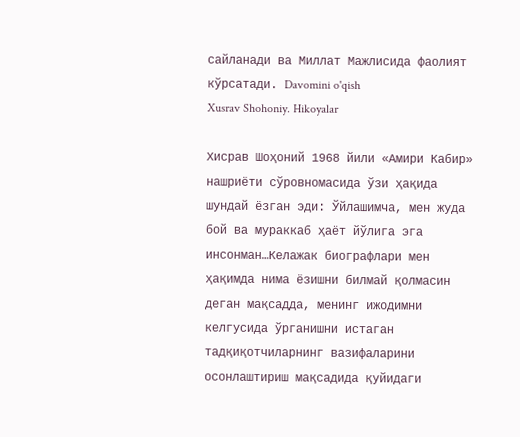сайланади ва Миллат Мажлисида фаолият кўрсатади. Davomini o'qish
Xusrav Shohoniy. Hikoyalar

Хисрав Шоҳоний 1968 йили «Амири Кабир» нашриёти сўровномасида ўзи ҳақида шундай ёзган эди: Ўйлашимча, мен жуда бой ва мураккаб ҳаёт йўлига эга инсонман…Келажак биографлари мен ҳақимда нима ёзишни билмай қолмасин деган мақсадда, менинг ижодимни келгусида ўрганишни истаган тадқиқотчиларнинг вазифаларини осонлаштириш мақсадида қуйидаги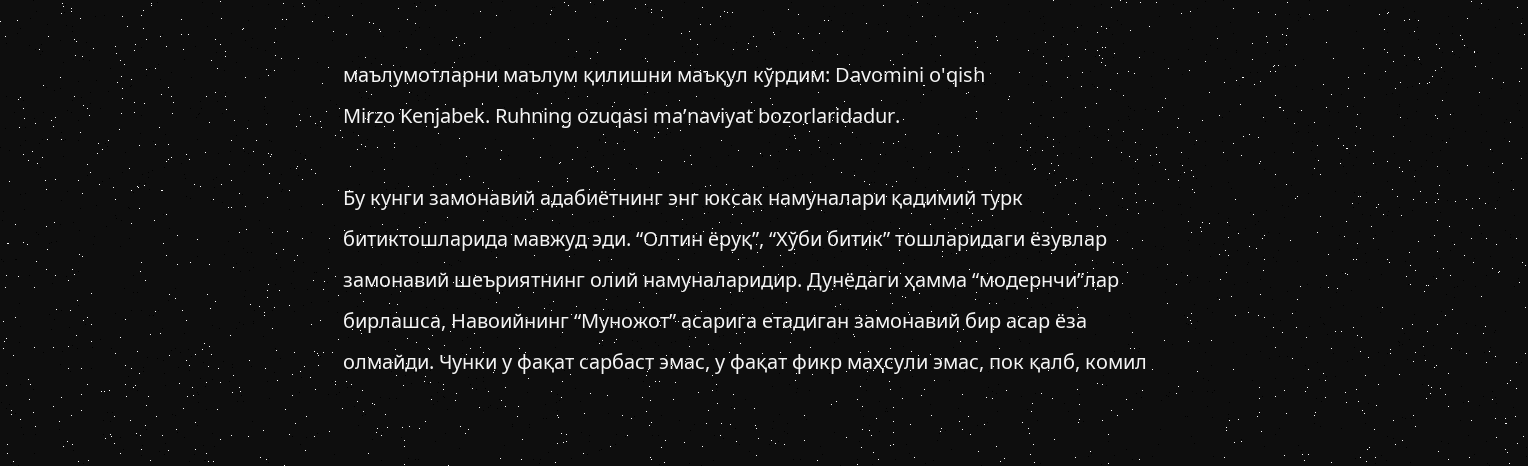маълумотларни маълум қилишни маъқул кўрдим: Davomini o'qish
Mirzo Kenjabek. Ruhning ozuqasi ma’naviyat bozorlaridadur.

Бу кунги замонавий адабиётнинг энг юксак намуналари қадимий турк битиктошларида мавжуд эди. “Олтин ёруқ”, “Хўби битик” тошларидаги ёзувлар замонавий шеъриятнинг олий намуналаридир. Дунёдаги ҳамма “модернчи”лар бирлашса, Навоийнинг “Муножот” асарига етадиган замонавий бир асар ёза олмайди. Чунки у фақат сарбаст эмас, у фақат фикр маҳсули эмас, пок қалб, комил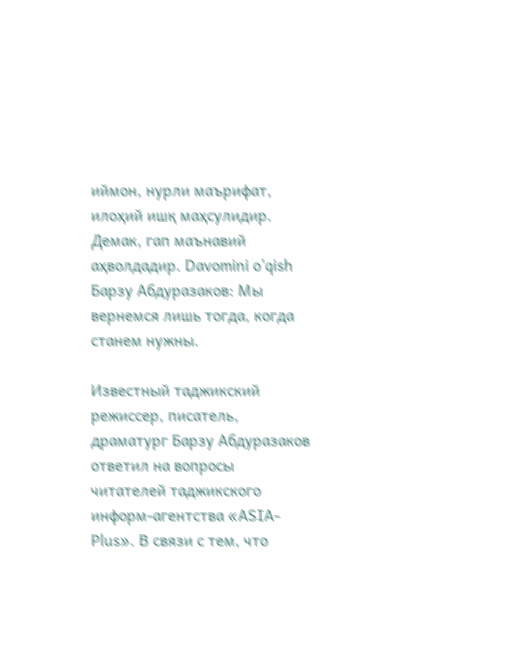иймон, нурли маърифат, илоҳий ишқ маҳсулидир. Демак, гап маънавий аҳволдадир. Davomini o'qish
Барзу Абдуразаков: Мы вернемся лишь тогда, когда станем нужны.

Известный таджикский режиссер, писатель, драматург Барзу Абдуразаков ответил на вопросы читателей таджикского информ-агентства «ASIA-Plus». В связи с тем, что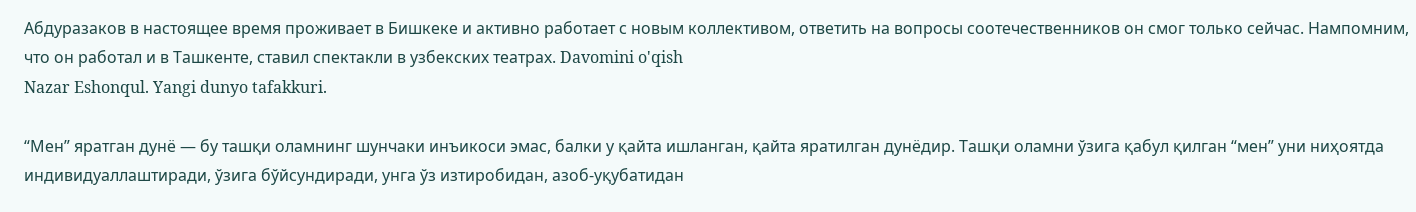Абдуразаков в настоящее время проживает в Бишкеке и активно работает с новым коллективом, ответить на вопросы соотечественников он смог только сейчас. Нампомним, что он работал и в Ташкенте, ставил спектакли в узбекских театрах. Davomini o'qish
Nazar Eshonqul. Yangi dunyo tafakkuri.

“Мен” яратган дунё — бу ташқи оламнинг шунчаки инъикоси эмас, балки у қайта ишланган, қайта яратилган дунёдир. Ташқи оламни ўзига қабул қилган “мен” уни ниҳоятда индивидуаллаштиради, ўзига бўйсундиради, унга ўз изтиробидан, азоб-уқубатидан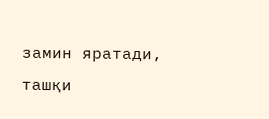замин яратади, ташқи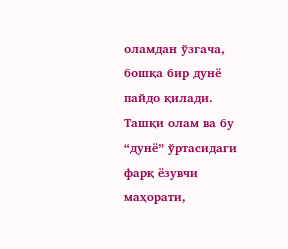оламдан ўзгача, бошқа бир дунё пайдо қилади. Ташқи олам ва бу “дунё” ўртасидаги фарқ ёзувчи маҳорати,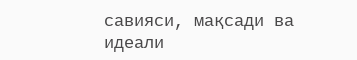савияси, мақсади ва идеали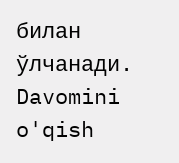билан ўлчанади. Davomini o'qish